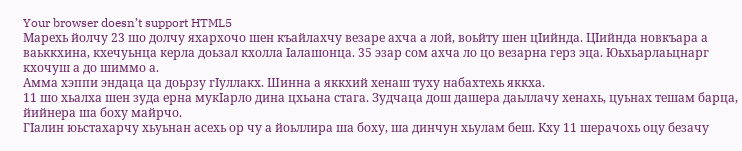Your browser doesn’t support HTML5
Марехь йолчу 23 шо долчу яхархочо шен къайлахчу везаре ахча а лой, воьйту шен цIийнда. ЦIийнда новкъара а ваьккхина, кхечуьнца керла доьзал кхолла Iалашонца. 35 эзар сом ахча ло цо везарна герз эца. Юьхьарлаьцнарг кхочуш а до шиммо а.
Амма хэппи эндаца ца доьрзу гIуллакх. Шинна а яккхий хенаш туху набахтехь яккха.
11 шо хьалха шен зуда ерна мукIарло дина цхьана стага. Зудчаца дош дашера даьллачу хенахь, цуьнах тешам барца, йийнера ша боху майрчо.
ГIалин юьстахарчу хьуьнан асехь ор чу а йоьллира ша боху, ша динчун хьулам беш. Кху 11 шерачохь оцу безачу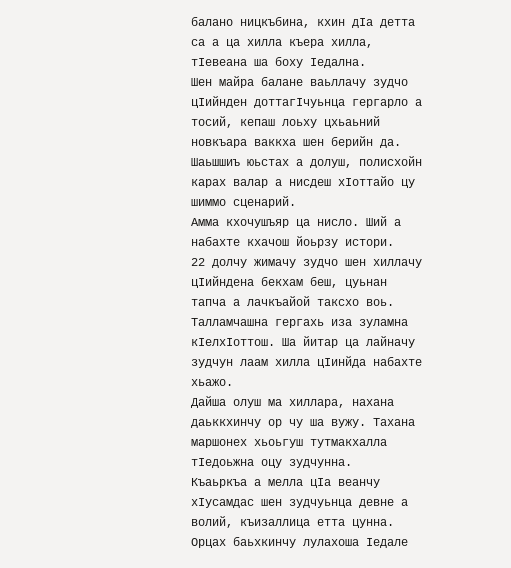балано ницкъбина, кхин дIа детта са а ца хилла къера хилла, тIевеана ша боху Iедална.
Шен майра балане ваьллачу зудчо цIийнден доттагIчуьнца гергарло а тосий, кепаш лоьху цхьаьний новкъара ваккха шен берийн да.
Шаьшшиъ юьстах а долуш, полисхойн карах валар а нисдеш хIоттайо цу шиммо сценарий.
Амма кхочушъяр ца нисло. Ший а набахте кхачош йоьрзу истори.
22 долчу жимачу зудчо шен хиллачу цIийндена бекхам беш, цуьнан тапча а лачкъайой таксхо воь. Талламчашна гергахь иза зуламна кIелхIоттош. Ша йитар ца лайначу зудчун лаам хилла цIинйда набахте хьажо.
Дайша олуш ма хиллара, нахана даьккхинчу ор чу ша вужу. Тахана маршонех хьоьгуш тутмакхалла тIедоьжна оцу зудчунна.
Къаьркъа а мелла цIа веанчу хIусамдас шен зудчуьнца девне а волий, къизаллица етта цунна. Орцах баьхкинчу лулахоша Iедале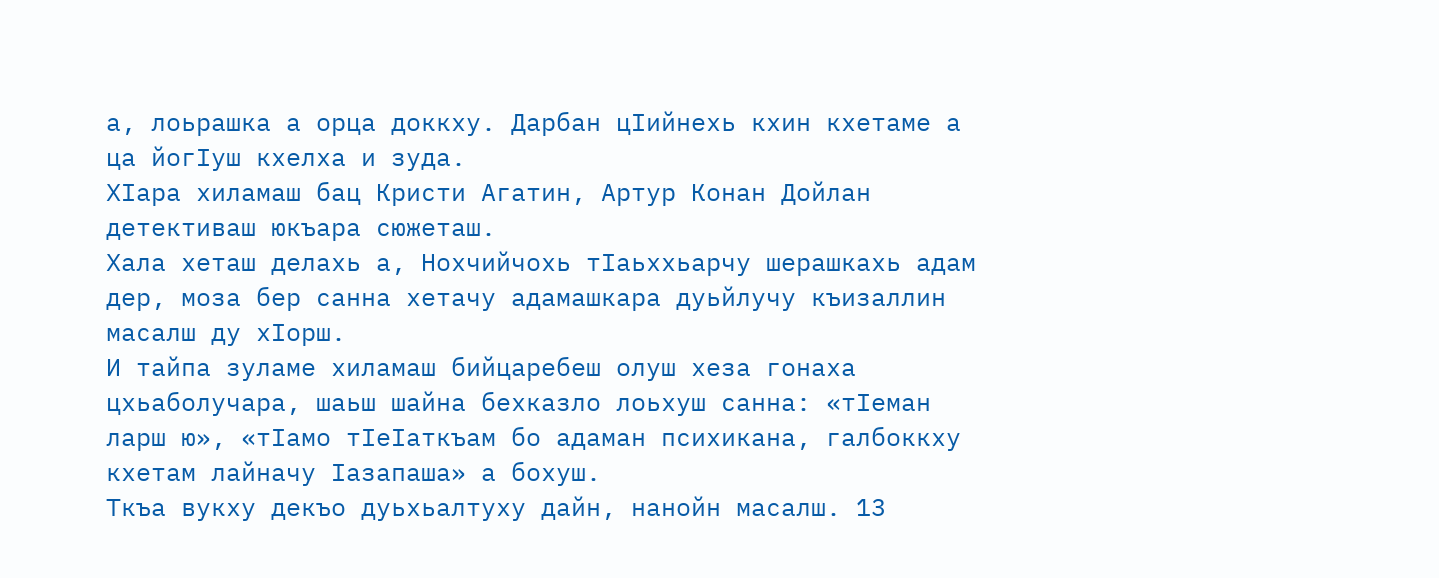а, лоьрашка а орца доккху. Дарбан цIийнехь кхин кхетаме а ца йогIуш кхелха и зуда.
ХIара хиламаш бац Кристи Агатин, Артур Конан Дойлан детективаш юкъара сюжеташ.
Хала хеташ делахь а, Нохчийчохь тIаьххьарчу шерашкахь адам дер, моза бер санна хетачу адамашкара дуьйлучу къизаллин масалш ду хIорш.
И тайпа зуламе хиламаш бийцаребеш олуш хеза гонаха цхьаболучара, шаьш шайна бехказло лоьхуш санна: «тIеман ларш ю», «тIамо тIеIаткъам бо адаман психикана, галбоккху кхетам лайначу Iазапаша» а бохуш.
Ткъа вукху декъо дуьхьалтуху дайн, нанойн масалш. 13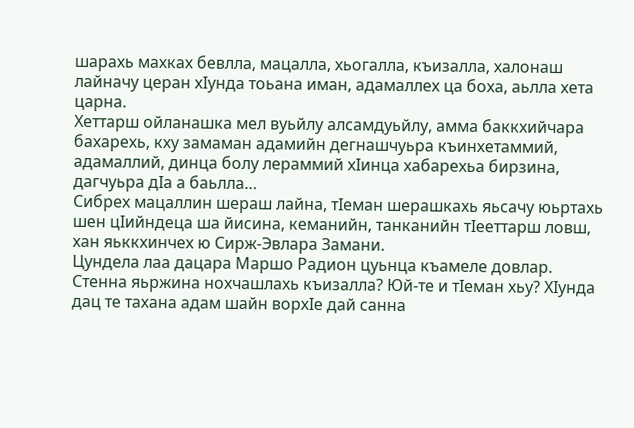шарахь махках бевлла, мацалла, хьогалла, къизалла, халонаш лайначу церан хIунда тоьана иман, адамаллех ца боха, аьлла хета царна.
Хеттарш ойланашка мел вуьйлу алсамдуьйлу, амма баккхийчара бахарехь, кху замаман адамийн дегнашчуьра къинхетаммий, адамаллий, динца болу лераммий хIинца хабарехьа бирзина, дагчуьра дIа а баьлла…
Сибрех мацаллин шераш лайна, тIеман шерашкахь яьсачу юьртахь шен цIийндеца ша йисина, кеманийн, танканийн тIееттарш ловш, хан яьккхинчех ю Сирж-Эвлара Замани.
Цундела лаа дацара Маршо Радион цуьнца къамеле довлар.
Стенна яьржина нохчашлахь къизалла? Юй-те и тIеман хьу? ХIунда дац те тахана адам шайн ворхIе дай санна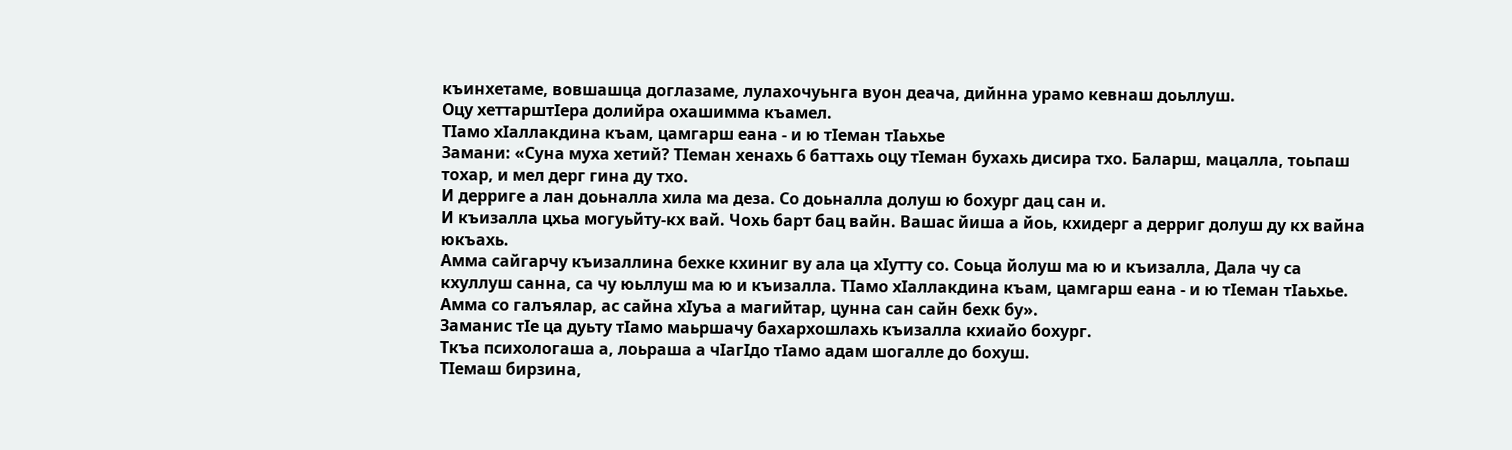къинхетаме, вовшашца доглазаме, лулахочуьнга вуон деача, дийнна урамо кевнаш доьллуш.
Оцу хеттарштIера долийра охашимма къамел.
ТIамо хIаллакдина къам, цамгарш еана - и ю тIеман тIаьхье
Замани: «Суна муха хетий? ТIеман хенахь 6 баттахь оцу тIеман бухахь дисира тхо. Баларш, мацалла, тоьпаш тохар, и мел дерг гина ду тхо.
И дерриге а лан доьналла хила ма деза. Со доьналла долуш ю бохург дац сан и.
И къизалла цхьа могуьйту-кх вай. Чохь барт бац вайн. Вашас йиша а йоь, кхидерг а дерриг долуш ду кх вайна юкъахь.
Амма сайгарчу къизаллина бехке кхиниг ву ала ца хIутту со. Соьца йолуш ма ю и къизалла, Дала чу са кхуллуш санна, са чу юьллуш ма ю и къизалла. ТIамо хIаллакдина къам, цамгарш еана - и ю тIеман тIаьхье. Амма со галъялар, ас сайна хIуъа а магийтар, цунна сан сайн бехк бу».
Заманис тIе ца дуьту тIамо маьршачу бахархошлахь къизалла кхиайо бохург.
Ткъа психологаша а, лоьраша а чIагIдо тIамо адам шогалле до бохуш.
ТIемаш бирзина,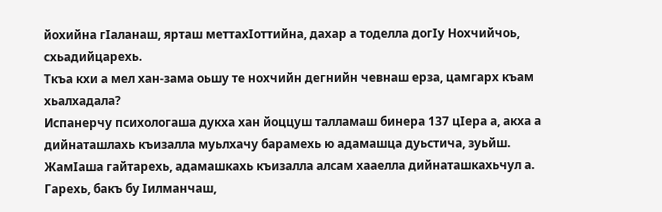йохийна гIаланаш, ярташ меттахIоттийна, дахар а тоделла догIу Нохчийчоь, схьадийцарехь.
Ткъа кхи а мел хан-зама оьшу те нохчийн дегнийн чевнаш ерза, цамгарх къам хьалхадала?
Испанерчу психологаша дукха хан йоццуш талламаш бинера 137 цIера а, акха а дийнаташлахь къизалла муьлхачу барамехь ю адамашца дуьстича, зуьйш.
ЖамIаша гайтарехь, адамашкахь къизалла алсам хааелла дийнаташкахьчул а.
Гарехь, бакъ бу Iилманчаш,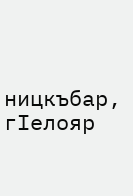ницкъбар, гIелояр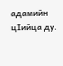адамийн цIийца ду.